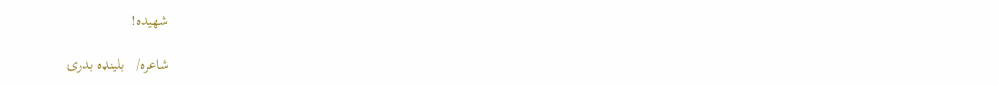شهيده!

شاعره/   بلينډه بدرۍ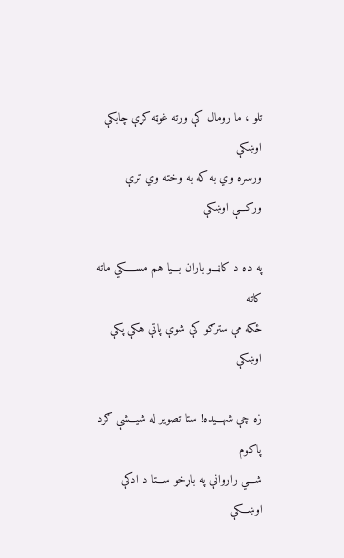تلو ، ما رومال کې ورته غوټه کړې چابکې اوښکې
ورسره وي به که به وخته وي ترې ورکـــې اوښکې

په ده د کاڼـــو باران بـــيا هم مســـــکي ماته کاته
ځکه مې سترګو کې شوې پاتې هکې پکې اوښکې

زه چې شهـــيده! ستا تصوير له شيـــشې ګرد پاکوم
شـــي راروانې په باړخو ســـتا د ادکې اوښـــکې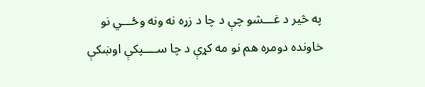په څير د غـــشو چې د چا د زړه نه ونه وځـــي نو
خاونده دومره هم نو مه کړې د چا ســــپکې اوښکې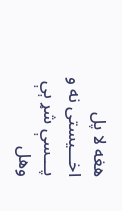هغه لا پل اخـــيستی نه و پـــسې شړ ېې وهل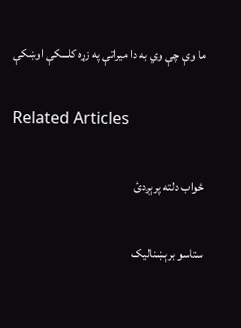ما وې چې وي به دا ميراتې په زړه کلـــکې اوښکې

Related Articles

ځواب دلته پرېږدئ

ستاسو برېښناليک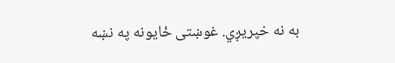به نه خپريږي. غوښتى ځایونه په نښه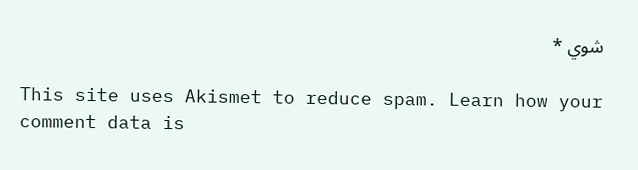شوي *

This site uses Akismet to reduce spam. Learn how your comment data is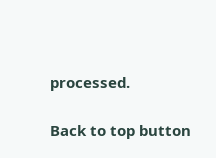processed.

Back to top button